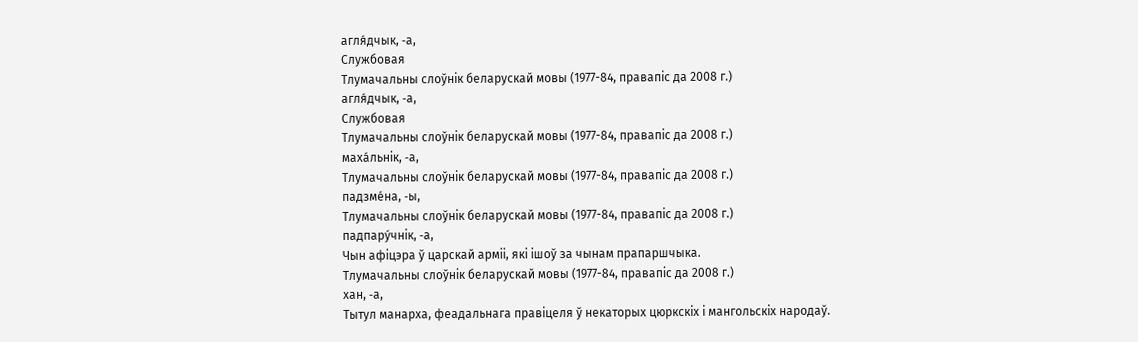агля́дчык, ‑а,
Службовая
Тлумачальны слоўнік беларускай мовы (1977-84, правапіс да 2008 г.)
агля́дчык, ‑а,
Службовая
Тлумачальны слоўнік беларускай мовы (1977-84, правапіс да 2008 г.)
маха́льнік, ‑а,
Тлумачальны слоўнік беларускай мовы (1977-84, правапіс да 2008 г.)
падзме́на, ‑ы,
Тлумачальны слоўнік беларускай мовы (1977-84, правапіс да 2008 г.)
падпару́чнік, ‑а,
Чын афіцэра ў царскай арміі, які ішоў за чынам прапаршчыка.
Тлумачальны слоўнік беларускай мовы (1977-84, правапіс да 2008 г.)
хан, ‑а,
Тытул манарха, феадальнага правіцеля ў некаторых цюркскіх і мангольскіх народаў.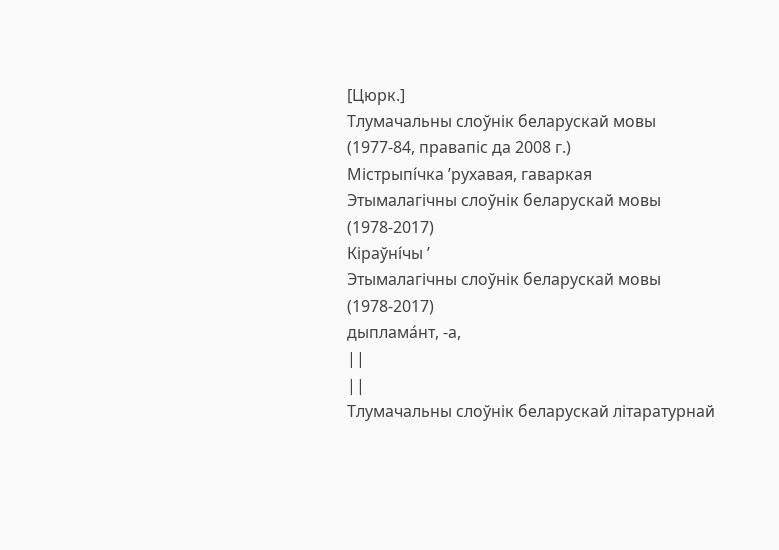[Цюрк.]
Тлумачальны слоўнік беларускай мовы (1977-84, правапіс да 2008 г.)
Містрыпі́чка ’рухавая, гаваркая
Этымалагічны слоўнік беларускай мовы (1978-2017)
Кіраўні́чы ’
Этымалагічны слоўнік беларускай мовы (1978-2017)
дыплама́нт, -а,
||
||
Тлумачальны слоўнік беларускай літаратурнай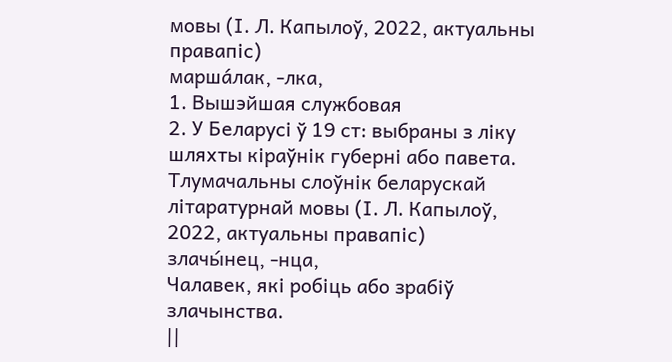мовы (І. Л. Капылоў, 2022, актуальны правапіс)
марша́лак, -лка,
1. Вышэйшая службовая
2. У Беларусі ў 19 ст: выбраны з ліку шляхты кіраўнік губерні або павета.
Тлумачальны слоўнік беларускай літаратурнай мовы (І. Л. Капылоў, 2022, актуальны правапіс)
злачы́нец, -нца,
Чалавек, які робіць або зрабіў злачынства.
||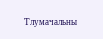Тлумачальны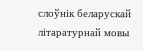слоўнік беларускай літаратурнай мовы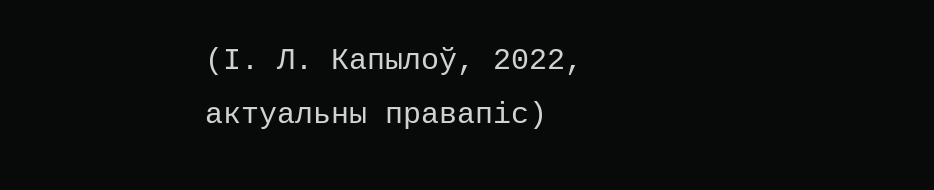(І. Л. Капылоў, 2022, актуальны правапіс)